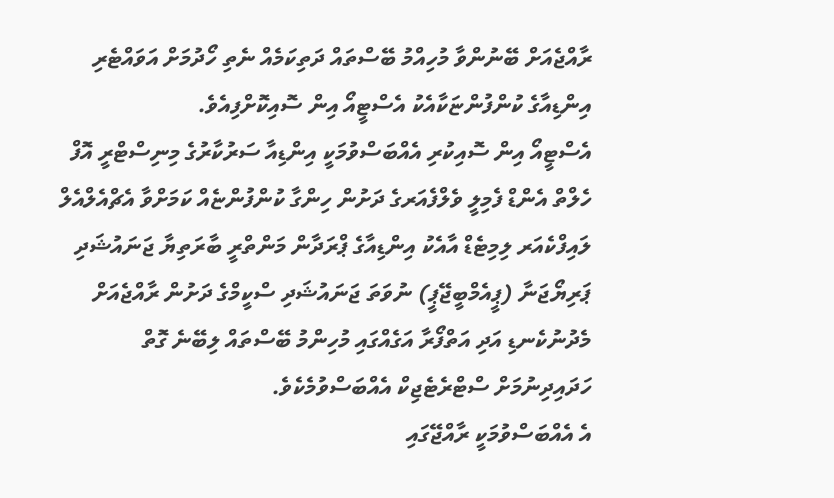ރާއްޖެއަށް ބޭނުންވާ މުހިއްމު ބޭސްތައް ދަތިކަމެއް ނެތި ހޯދުމަށް އަވައްޓެރި އިންޑިއާގެ ކުންފުންޏަކާއެކު އެސްޓީއޯ އިން ސޮއިކޮށްފިއެވެ.
އެސްޓީއޯ އިން ސޮއިކުރި އެއްބަސްވުމަކީ އިންޑިއާ ސަރުކާރުގެ މިނިސްޓްރީ އޮފް ހެލްތް އެންޑް ފެމިލީ ވެލްފެއަރގެ ދަށުން ހިންގާ ކުންފުންޏެއް ކަމަށްވާ އެޗްއެލްއެލް ލައިފްކެއަރ ލިމިޓެޑް އާއެކު އިންޑިއާގެ ޕްރަދާން މަންތްރީ ބާރަތިޔާ ޖަނައުޝަދި ޕަރިޔޯޖަނާ (ޕީއެމްބީޖޭޕީ) ނުވަތަ ޖަނައުޝަދި ސްކީމްގެ ދަށުން ރާއްޖެއަށް މެދުނުކެނޑި އަދި އަތްފޯރާ އަގެއްގައި މުހިންމު ބޭސްތައް ލިބޭނެ ގޮތް ހަދައިދިނުމަށް ސްޓްރެޓެޖިކް އެއްބަސްވުމެކެވެ.
އެ އެއްބަސްވުމަކީ ރާއްޖޭގައި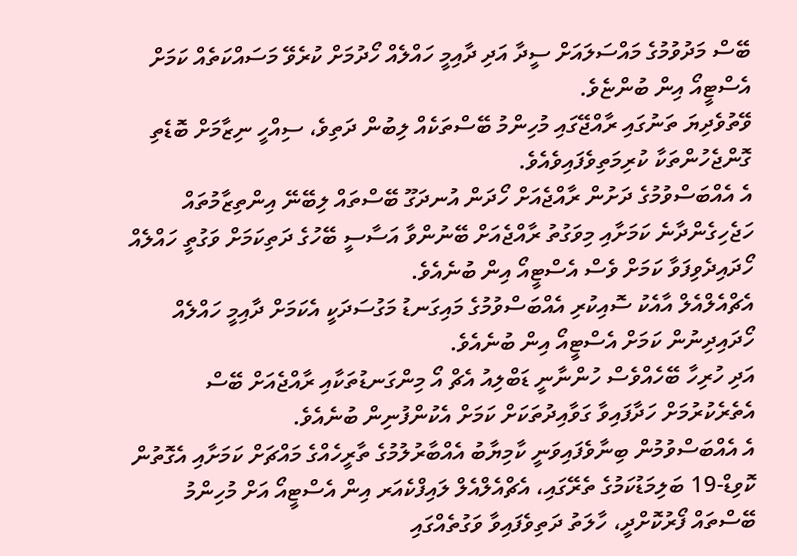ބޭސް މަދުވުމުގެ މައްސަލައަށް ސީދާ އަދި ދާއިމީ ހައްލެއް ހޯދުމަށް ކުރެވޭ މަސައްކަތެއް ކަމަށް އެސްޓީއޯ އިން ބުންޏެވެ.
ވޭތުވެދިޔަ ތަނުގައި ރާއްޖޭގައި މުހިންމު ބޭސްތަކެއް ލިބުން ދަތިވެ، ސިއްހީ ނިޒާމަށް ބޮޑެތި ގޮންޖެހުންތަކާ ކުރިމަތިވެފައިވެއެވެ.
އެ އެއްބަސްވުމުގެ ދަށުން ރާއްޖެއަށް ހޯދަން އުނދަގޫ ބޭސްތައް ލިބޭނޭ އިންތިޒާމުތައް ހަޖެހިގެންދާނެ ކަމަށާއި މިވަގުތު ރާއްޖެއަށް ބޭނުންވާ އަސާސީ ބޭހުގެ ދަތިކަމަށް ވަގުތީ ހައްލެއް ހޯދައިދެވިފަވާ ކަމަށް ވެސް އެސްޓީއޯ އިން ބުނެއެވެ.
އެޗްއެލްއެލް އާއެކު ސޮއިކުރި އެއްބަސްވުމުގެ މައިގަނޑު މަގުސަދަކީ އެކަމަށް ދާއިމީ ހައްލެއް ހޯދައިދިނުން ކަމަށް އެސްޓީއޯ އިން ބުނެއެވެ.
އަދި ހުރިހާ ބޭހެއްވެސް ހުންނާނީ ޑަބްލިއު އެޗް އޯ މިންގަނޑުތަކާއި ރާއްޖެއަށް ބޭސް އެތެރެކުރުމަށް ހަދާފައިވާ ގަވާއިދުތަކަށް ކަމަށް އެކުންފުނިން ބުނެއެވެ.
އެ އެއްބަސްވުމުން ބިނާވެފައިވަނީ ކާމިޔާބު އެއްބާރުލުމުގެ ތާރީހެއްގެ މައްޗަށް ކަމަށާއި އެގޮތުން ކޮވިޑް-19 ބަލިމަޑުކަމުގެ ތެރޭގައި، އެޗްއެލްއެލް ލައިފްކެއަރ އިން އެސްޓީއޯ އަށް މުހިންމު ބޭސްތައް ފޯރުކޮށްދީ، ހާލަތު ދަތިވެފައިވާ ވަގުތެއްގައި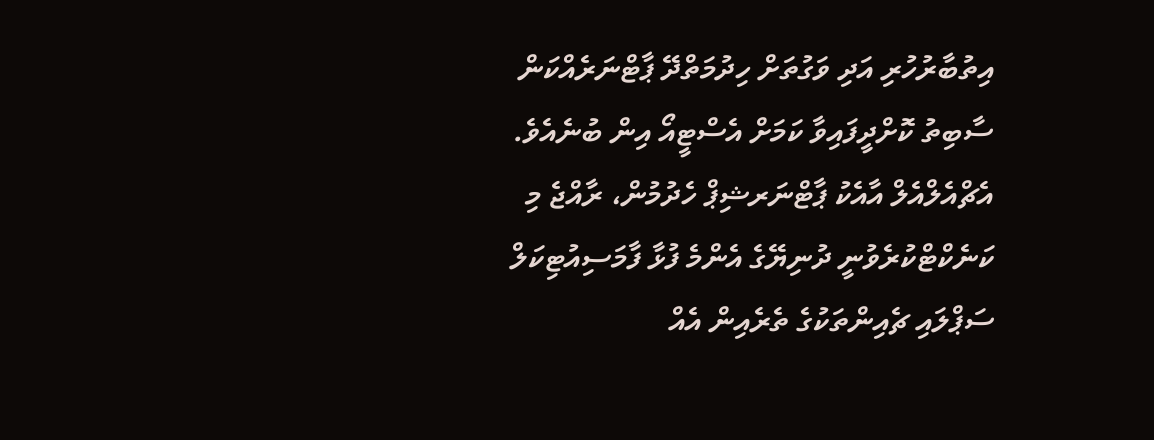އިތުބާރުހުރި އަދި ވަގުތަށް ހިދުމަތްދޭ ޕާޓްނަރެއްކަން ސާބިތު ކޮށްދީފައިވާ ކަމަށް އެސްޓީއޯ އިން ބުނެއެވެ.
އެޗްއެލްއެލް އާއެކު ޕާޓްނަރޝިޕް ހެދުމުން، ރާއްޖެ މި ކަނެކްޓްކުރެވުނީ ދުނިޔޭގެ އެންމެ ފުޅާ ފާމަސިއުޓިކަލް ސަޕްލައި ޗެއިންތަކުގެ ތެރެއިން އެއް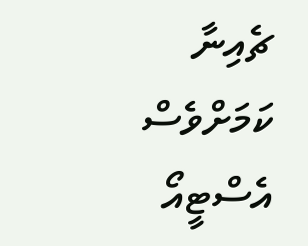ޗެއިނާ ކަމަށްވެސް އެސްޓީއޯ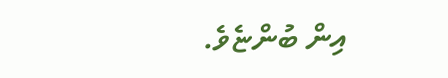އިން ބުންޏެވެ.